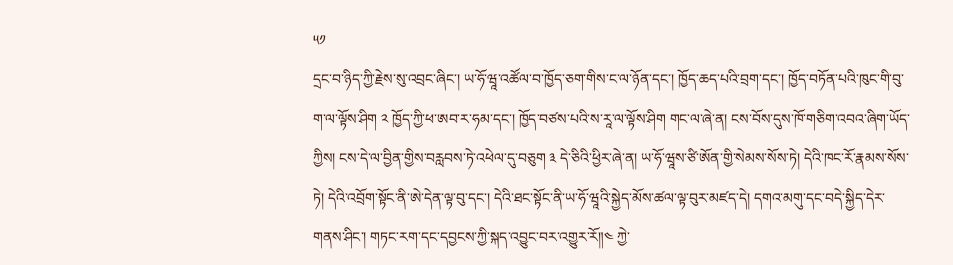༥༡
དྲང་བ་ཉིད་ཀྱི་རྗེས་སུ་འབྲང་ཞིང་། ཡ་ཧོ་ཝཱ་འཚོལ་བ་ཁྱོད་ཅག་གིས་ང་ལ་ཉོན་དང་། ཁྱོད་ཆད་པའི་བྲག་དང་། ཁྱོད་བཏོན་པའི་ཁུང་གི་བུ་ག་ལ་ལྟོས་ཤིག ༢ ཁྱོད་ཀྱི་ཕ་ཨབ་ར་ཧམ་དང་། ཁྱོད་བཙས་པའི་ས་རཱ་ལ་ལྟོས་ཤིག གང་ལ་ཞེ་ན། ངས་བོས་དུས་ཁོ་གཅིག་འབའ་ཞིག་ཡོད་ཀྱིས། ངས་དེ་ལ་བྱིན་གྱིས་བརླབས་ཏེ་འཕེལ་དུ་བཅུག ༣ དེ་ཅིའི་ཕྱིར་ཞེ་ན། ཡ་ཧོ་ཝཱས་ཙི་ཨོན་གྱི་སེམས་སོས་ཏེ། དེའི་ཁང་རོ་རྣམས་སོས་ཏེ། དེའི་འབྲོག་སྟོང་ནི་ཨེ་དེན་ལྟ་བུ་དང་། དེའི་ཐང་སྟོང་ནི་ཡ་ཧོ་ཝཱའི་སྐྱེད་མོས་ཚལ་ལྟ་བུར་མཛད་དེ། དགའ་མགུ་དང་བདེ་སྐྱིད་དེར་གནས་ཤིང་། གཏང་རག་དང་དབྱངས་ཀྱི་སྐད་འབྱུང་བར་འགྱུར་རོ༎༤ ཀྱེ་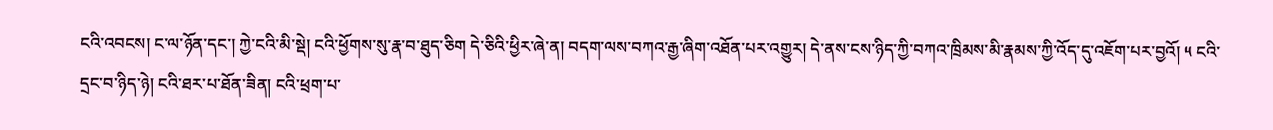ངའི་འབངས། ང་ལ་ཉོན་དང་། ཀྱེ་ངའི་མི་སྡེ། ངའི་ཕྱོགས་སུ་རྣ་བ་ཐུད་ཅིག དེ་ཅིའི་ཕྱིར་ཞེ་ན། བདག་ལས་བཀའ་རྒྱ་ཞིག་འཐོན་པར་འགྱུར། དེ་ནས་ངས་ཉིད་ཀྱི་བཀའ་ཁྲིམས་མི་རྣམས་ཀྱི་འོད་དུ་འཇོག་པར་བྱའོ། ༥ ངའི་དྲང་བ་ཉིད་ཉེ། ངའི་ཐར་པ་ཐོན་ཟིན། ངའི་ཕྲག་པ་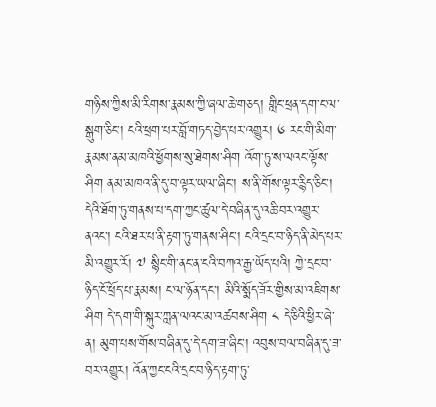གཉིས་ཀྱིས་མི་རིགས་རྣམས་ཀྱི་ཞལ་ཆེ་གཅད། གླིང་ཕྲན་དག་ང་ལ་སྒུག་ཅིང་། ངའི་ཕྲག་པར་བློ་གཏད་བྱེད་པར་འགྱུར། ༦ རང་གི་མིག་རྣམས་ནམ་མཁའི་ཕྱོགས་སུ་ཐེགས་ཤིག འོག་ཏུ་ས་ལའང་ལྟོས་ཤིག ནམ་མཁའ་ནི་དུ་བ་ལྟར་ཡལ་ཞིང་། ས་ནི་གོས་ལྟར་རྙིད་ཅིང་། དེའི་ཐོག་ཏུ་གནས་པ་དག་ཀྱང་ཚུལ་དེ་བཞིན་དུ་འཆི་བར་འགྱུར་ནའང་། ངའི་ཐར་པ་ནི་རྟག་ཏུ་གནས་ཤིང་། ངའི་དྲང་བ་ཉིད་ནི་མེད་པར་མི་འགྱུར་རོ། ༧ སྙིང་གི་ནང་ན་ངའི་བཀའ་རྒྱ་ཡོད་པའི། ཀྱེ་དྲང་བ་ཉིད་ངོ་ཕྲོད་པ་རྣམས། ང་ལ་ཉོན་དང་། མིའི་སྨོད་ཟོར་གྱིས་མ་འཇིགས་ཤིག དེ་དག་གི་སྐུར་ཀླན་ལའང་མ་འཚབས་ཤིག ༨ དེ་ཅིའི་ཕྱིར་ཞེ་ན། མུག་པས་གོས་བཞིན་དུ་དེ་དག་ཟ་ཞིང་། འབུས་བལ་བཞིན་དུ་ཟ་བར་འགྱུར། འོན་ཀྱང་ངའི་དྲང་བ་ཉིད་རྟག་ཏུ་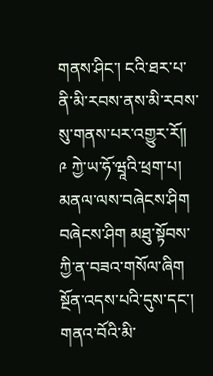གནས་ཤིང་། ངའི་ཐར་པ་ནི་མི་རབས་ནས་མི་རབས་སུ་གནས་པར་འགྱུར་རོ༎
༩ ཀྱེ་ཡ་ཧོ་ཝཱའི་ཕྲག་པ། མནལ་ལས་བཞེངས་ཤིག བཞེངས་ཤིག མཐུ་སྟོབས་ཀྱི་ན་བཟའ་གསོལ་ཞིག སྔོན་འདས་པའི་དུས་དང་། གནའ་བོའི་མི་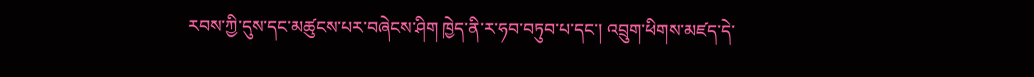རབས་ཀྱི་དུས་དང་མཚུངས་པར་བཞེངས་ཤིག ཁྱེད་ནི་ར་ཧབ་བཏུབ་པ་དང་། འབྲུག་ཕིགས་མཛད་དེ་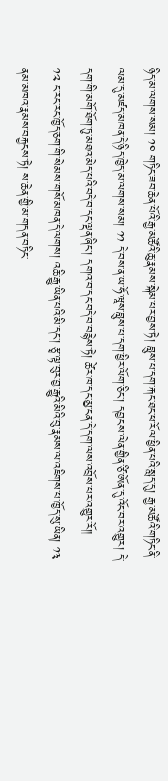ཉིད་མ་ལགས་སམ། ༡༠ གཏིང་ཟབ་ཆེན་པོའི་རྒྱ་མཚོའི་ཆུ་རྣམས་སྐེམ་པར་བྱས་ཏེ། བླུས་པ་དག་རྐང་ཐང་ཕ་རོལ་ཕྱིན་པའི་སླད་དུ། རྒྱ་མཚོའི་གཏིང་ནི་ལམ་དུ་མཛད་མཁན་དེ་ཉིད་ཁྱེད་མ་ལགས་སམ། ༡༡ དེ་བས་ན་ཡ་ཧོ་ཝཱས་བླུས་པ་དག་ཕྱིར་ལོག་ཅིང་། དབྱངས་ལེན་གྱིན་ཙི་ཨོན་དུ་འོང་བར་འགྱུར། དེ་དག་གི་མགོ་ཐོག་ཏུ་མཐའ་མེད་པའི་བདེ་བ་དང་ལྡན་ཞིང་། དགའ་བ་དང་བདེ་བ་བརྙེས་ཏེ། ཚེར་ཁ་དང་མྱ་ངན་དེ་དག་ལས་འབྲོས་པར་འགྱུར་རོ༎
༡༢ ང་རང་རང་ཁྱོད་ཅག་གི་སེམས་གསོ་མཁན་དེ་ལགས། འཆི་རྒྱུ་ཡིན་པའི་མི་དང་། རྩྭ་ལྟ་བུར་བྱ་རྒྱུའི་མིའི་བུ་རྣམས་ལ་འཇིགས་པ་ཁྱོད་སུ་ཡིན། ༡༣ ནམ་མཁའ་རྣམས་བརྐྱངས་ཏེ། ས་ཆེན་གྱི་མ་གདན་བཏིང་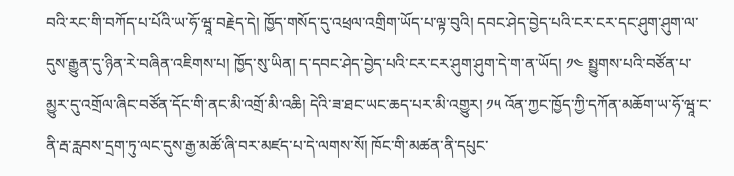བའི་རང་གི་བཀོད་པ་པོའི་ཡ་ཧོ་ཝཱ་བརྗེད་དེ། ཁྱོད་གསོད་དུ་འཕྲལ་འགྲིག་ཡོད་པ་ལྟ་བུའི། དབང་ཤེད་བྱེད་པའི་ངར་ངར་དང་ཤུག་ཤུག་ལ་དུས་རྒྱུན་དུ་ཉིན་རེ་བཞིན་འཇིགས་པ། ཁྱོད་སུ་ཡིན། ད་དབང་ཤེད་བྱེད་པའི་ངར་ངར་ཤུག་ཤུག་དེ་ག་ན་ཡོད། ༡༤ སྤྱུགས་པའི་བཙོན་པ་མྱུར་དུ་འགྲོལ་ཞིང་བཙོན་དོང་གི་ནང་མི་འགྲོ་མི་འཆི། དེའི་ཟ་ཐང་ཡང་ཆད་པར་མི་འགྱུར། ༡༥ འོན་ཀྱང་ཁྱོད་ཀྱི་དཀོན་མཆོག་ཡ་ཧོ་ཝཱ་ང་ནི་རྦ་རླབས་དྲག་ཏུ་ལང་དུས་རྒྱ་མཚོ་ཞི་བར་མཛད་པ་དེ་ལགས་སོ། ཁོང་གི་མཚན་ནི་དཔུང་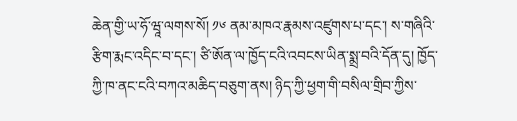ཆེན་གྱི་ཡ་ཧོ་ཝཱ་ལགས་སོ། ༡༦ ནམ་མཁའ་རྣམས་འཛུགས་པ་དང་། ས་གཞིའི་རྩིག་རྨང་འདིང་བ་དང་། ཙི་ཨོན་ལ་ཁྱོད་ངའི་འབངས་ཡིན་སྨྲ་བའི་དོན་དུ། ཁྱོད་ཀྱི་ཁ་ནང་ངའི་བཀའ་མཆིད་བཅུག་ནས། ཉིད་ཀྱི་ཕྱག་གི་བསིལ་གྲིབ་ཀྱིས་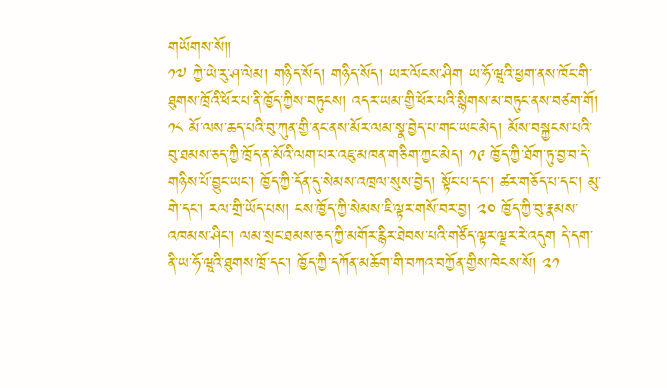གཡོགས་སོ༎
༡༧ ཀྱེ་ཡེ་རུ་ཤ་ལེམ། གཉིད་སོད། གཉིད་སོད། ཡར་ལོངས་ཤིག ཡ་ཧོ་ཝཱའི་ཕྱག་ནས་ཁོང་གི་ཐུགས་ཁྲོའི་ཕོར་པ་ནི་ཁྱོད་ཀྱིས་བཏུངས། འདར་ཡམ་གྱི་ཕོར་པའི་སྙིགས་མ་བཏུང་ནས་བཙག་གོ། ༡༨ མོ་ལས་ཆད་པའི་བུ་ཀུན་གྱི་ནང་ནས་མོར་ལམ་སྣ་བྱེད་པ་གང་ཡང་མེད། མོས་བསྐྱངས་པའི་བུ་ཐམས་ཅད་ཀྱི་ཁྲོད་ན་མོའི་ལག་པར་འཇུ་མཁན་གཅིག་ཀྱང་མེད། ༡༩ ཁྱོད་ཀྱི་ཐོག་ཏུ་བྱ་བ་དེ་གཉིས་པོ་བྱུང་ཡང་། ཁྱོད་ཀྱི་དོན་དུ་སེམས་འཁྲལ་སུས་བྱེད། སྟོང་པ་དང་། ཚར་གཅོད་པ་དང་། མུ་གེ་དང་། རལ་གྲི་ཡོད་པས། ངས་ཁྱོད་ཀྱི་སེམས་ཇི་ལྟར་གསོ་བར་བྱ། ༢༠ ཁྱོད་ཀྱི་བུ་རྣམས་འཁམས་ཤིང་། ལམ་སྲང་ཐམས་ཅད་ཀྱི་མགོར་རྙིར་ཐེབས་པའི་གཙོད་ལྟར་ལྗར་རེ་འདུག དེ་དག་ནི་ཡ་ཧོ་ཝཱའི་ཐུགས་ཁྲོ་དང་། ཁྱོད་ཀྱི་དཀོན་མཆོག་གི་བཀའ་བཀྱོན་གྱིས་ཁེངས་སོ། ༢༡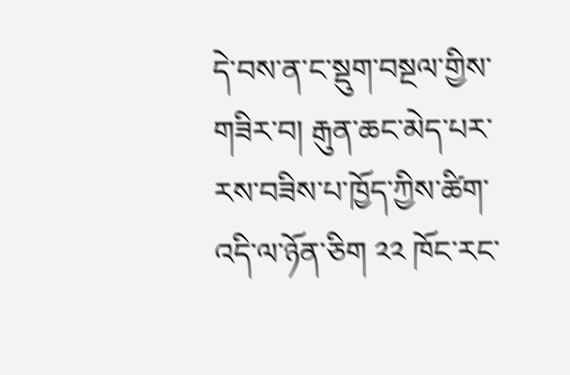དེ་བས་ན་ང་སྡུག་བསྔལ་གྱིས་གཟིར་བ། རྒུན་ཆང་མེད་པར་རས་བཟིས་པ་ཁྱོད་ཀྱིས་ཚིག་འདི་ལ་ཉོན་ཅིག ༢༢ ཁོང་རང་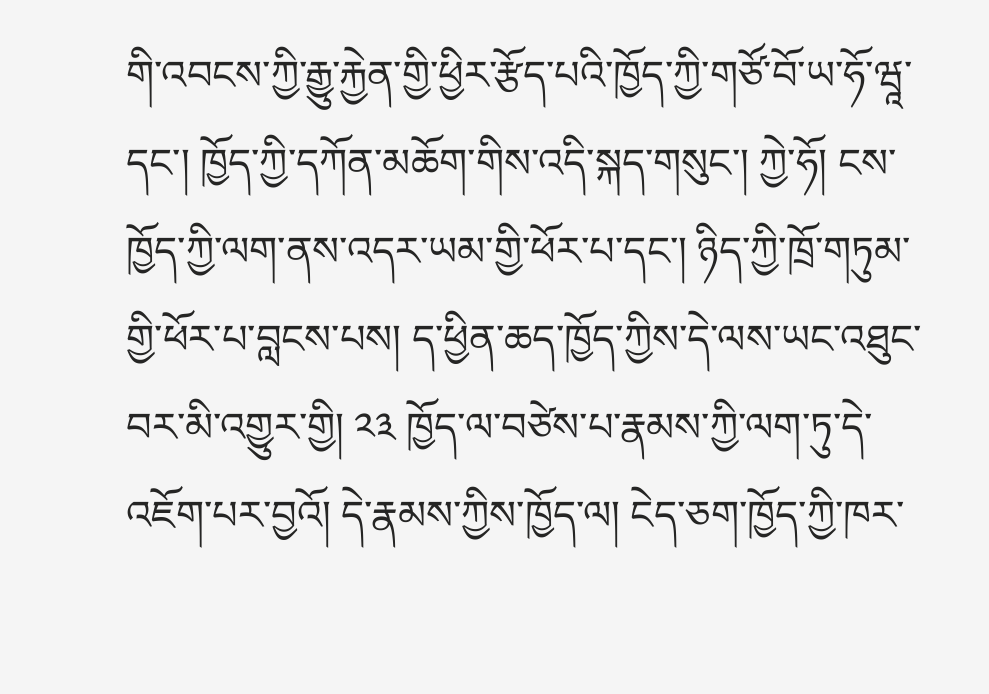གི་འབངས་ཀྱི་རྒྱུ་རྐྱེན་གྱི་ཕྱིར་རྩོད་པའི་ཁྱོད་ཀྱི་གཙོ་བོ་ཡ་ཧོ་ཝཱ་དང་། ཁྱོད་ཀྱི་དཀོན་མཆོག་གིས་འདི་སྐད་གསུང་། ཀྱེ་ཧོ། ངས་ཁྱོད་ཀྱི་ལག་ནས་འདར་ཡམ་གྱི་ཕོར་པ་དང་། ཉིད་ཀྱི་ཁྲོ་གཏུམ་གྱི་ཕོར་པ་བླངས་པས། ད་ཕྱིན་ཆད་ཁྱོད་ཀྱིས་དེ་ལས་ཡང་འཐུང་བར་མི་འགྱུར་གྱི། ༢༣ ཁྱོད་ལ་བཙེས་པ་རྣམས་ཀྱི་ལག་ཏུ་དེ་འཇོག་པར་བྱའོ། དེ་རྣམས་ཀྱིས་ཁྱོད་ལ། ངེད་ཅག་ཁྱོད་ཀྱི་ཁར་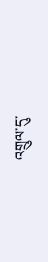འགྲུལ་དུ་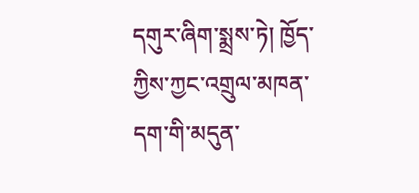དགུར་ཞིག་སྨྲས་ཏེ། ཁྱོད་ཀྱིས་ཀྱང་འགྲུལ་མཁན་དག་གི་མདུན་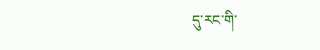དུ་རང་གི་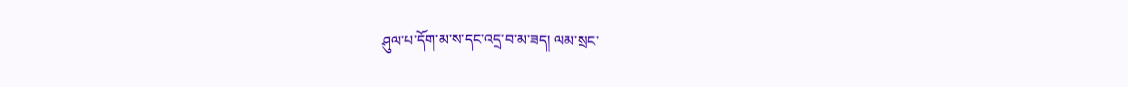ཤུལ་པ་དོག་མ་ས་དང་འདྲ་བ་མ་ཟད། ལམ་སྲང་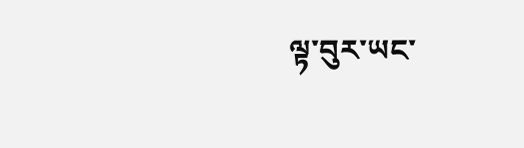ལྟ་བུར་ཡང་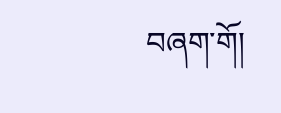བཞག་གོ།